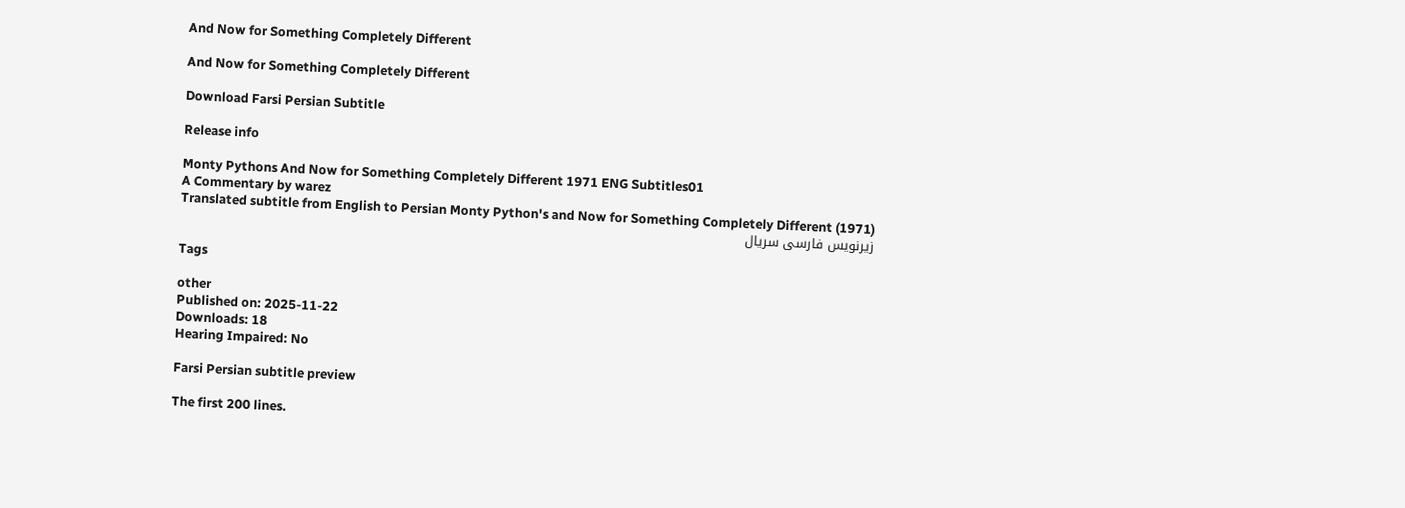And Now for Something Completely Different

And Now for Something Completely Different

Download Farsi Persian Subtitle

Release info

Monty Pythons And Now for Something Completely Different 1971 ENG Subtitles01
A Commentary by warez
Translated subtitle from English to Persian Monty Python's and Now for Something Completely Different (1971) زیرنویس فارسی سریال

Tags

other
Published on: 2025-11-22
Downloads: 18
Hearing Impaired: No

Farsi Persian subtitle preview

The first 200 lines.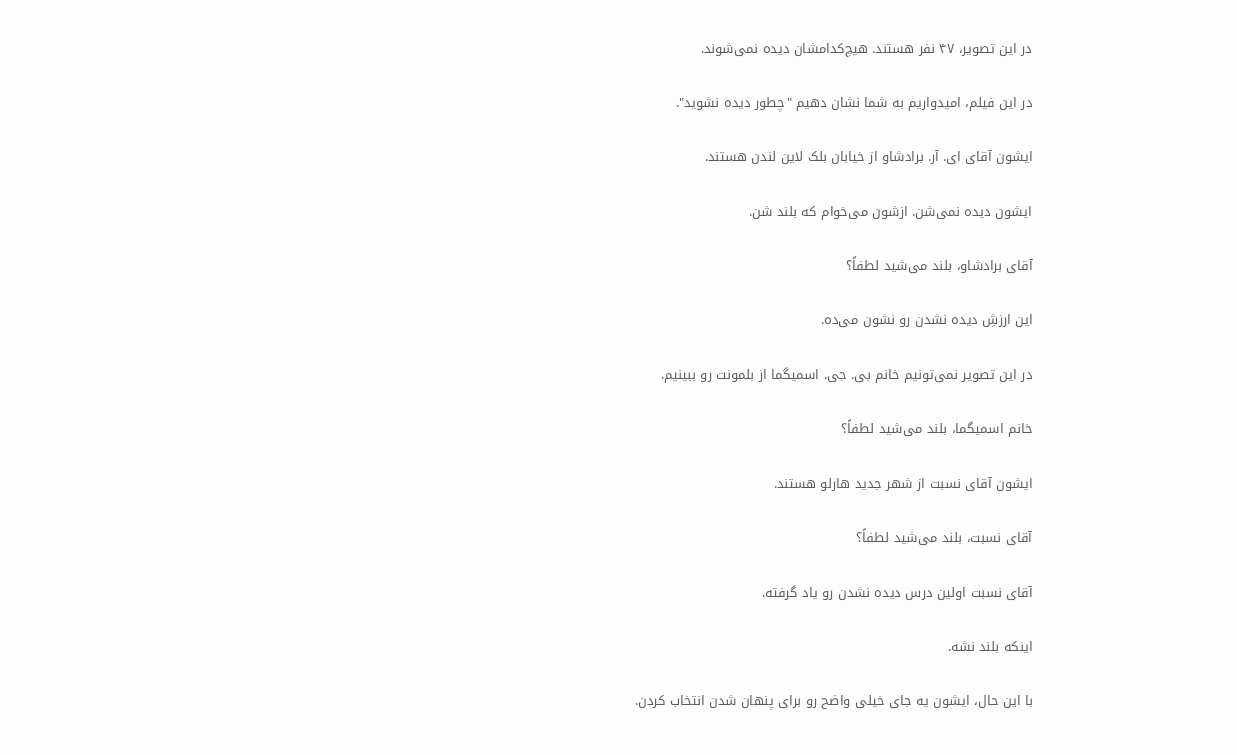در این تصویر، ۴۷ نفر هستند. هیچ‌کدامشان دیده نمی‌شوند.

در این فیلم، امیدواریم به شما نشان دهیم "چطور دیده نشوید".

ایشون آقای ای. آر. برادشاو از خیابان بلک لاین لندن هستند.

ایشون دیده نمی‌شن. ازشون می‌خوام که بلند شن.

آقای برادشاو، بلند می‌شید لطفاً؟

این ارزشِ دیده نشدن رو نشون می‌ده.

در این تصویر نمی‌تونیم خانم بی. جی. اسمیگما از بلمونت رو ببینیم.

خانم اسمیگما، بلند می‌شید لطفاً؟

ایشون آقای نسبت از شهر جدید هارلو هستند.

آقای نسبت، بلند می‌شید لطفاً؟

آقای نسبت اولین درس دیده نشدن رو یاد گرفته.

اینکه بلند نشه.

با این حال، ایشون یه جای خیلی واضح رو برای پنهان شدن انتخاب کردن.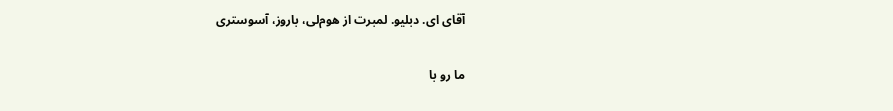آقای ای. دبلیو. لمبرت از هوم‌لی، باروز، آسوستری

ما رو با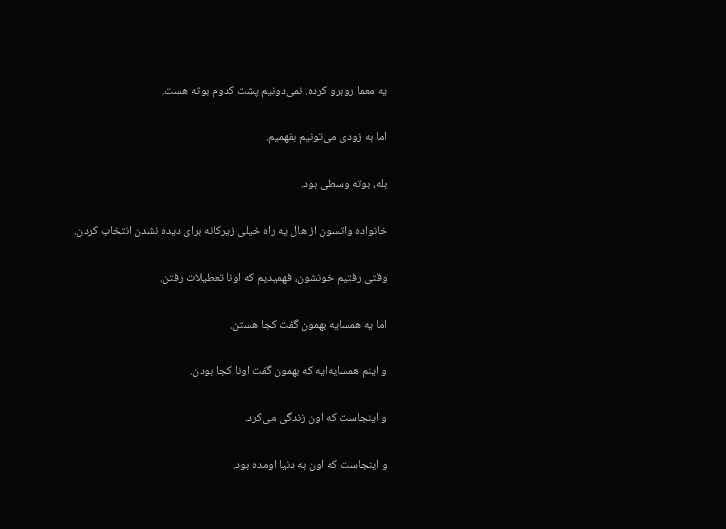یه معما روبرو کرده. نمی‌دونیم پشت کدوم بوته هست.

اما به زودی می‌تونیم بفهمیم.

بله، بوته وسطی بود.

خانواده واتسون از هال یه راه خیلی زیرکانه برای دیده نشدن انتخاب کردن.

وقتی رفتیم خونشون، فهمیدیم که اونا تعطیلات رفتن.

اما یه همسایه بهمون گفت کجا هستن.

و اینم همسایه‌ایه که بهمون گفت اونا کجا بودن.

و اینجاست که اون زندگی می‌کرد.

و اینجاست که اون به دنیا اومده بود.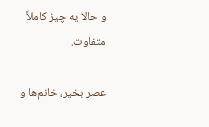و حالا یه چیز کاملاً متفاوت.

عصر بخیر، خانم‌ها و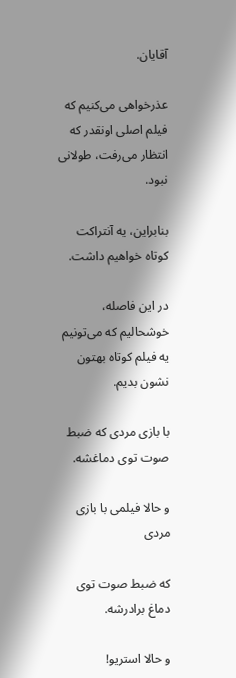آقایان.

عذرخواهی می‌کنیم که فیلم اصلی اونقدر که انتظار می‌رفت، طولانی نبود.

بنابراین، یه آنتراکت کوتاه خواهیم داشت.

در این فاصله، خوشحالیم که می‌تونیم یه فیلم کوتاه بهتون نشون بدیم.

با بازی مردی که ضبط صوت توی دماغشه.

و حالا فیلمی با بازی مردی

که ضبط صوت توی دماغ برادرشه.

و حالا استریو!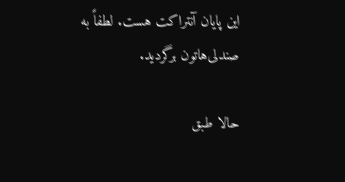این پایان آنتراکت هست. لطفاً به صندلی‌هاتون برگردید.

حالا طبق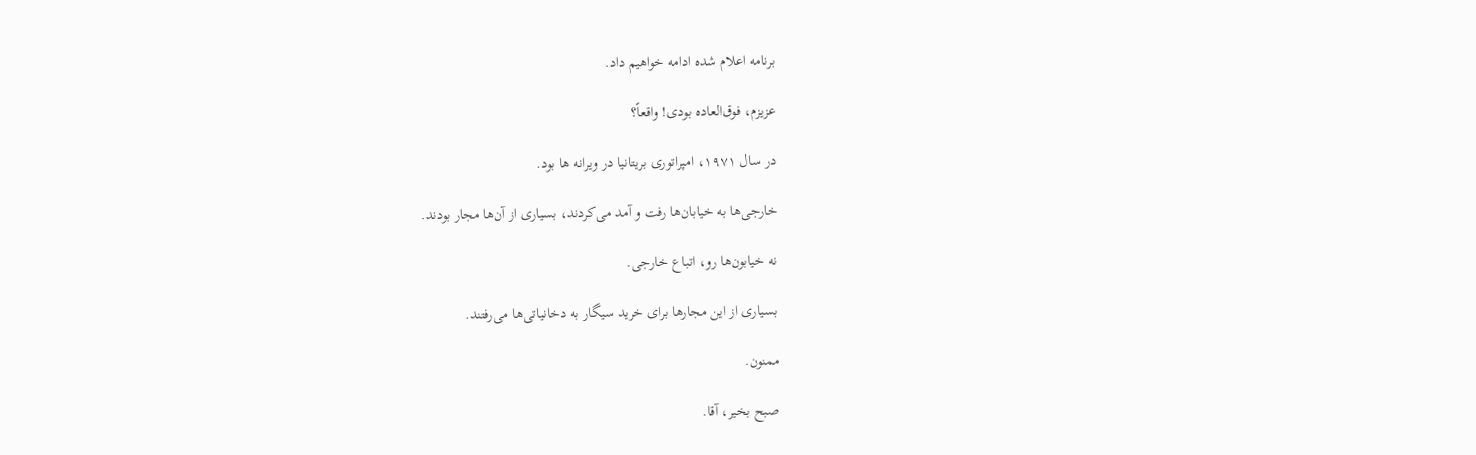برنامه اعلام شده ادامه خواهیم داد.

عزیزم، فوق‌العاده بودی! واقعاً؟

در سال ۱۹۷۱، امپراتوری بریتانیا در ویرانه ها بود.

خارجی‌ها به خیابان‌ها رفت و آمد می‌کردند، بسیاری از آن‌ها مجار بودند.

نه خیابون‌ها رو، اتباع خارجی.

بسیاری از این مجارها برای خرید سیگار به دخانیاتی‌ها می‌رفتند.

ممنون.

صبح بخیر، آقا.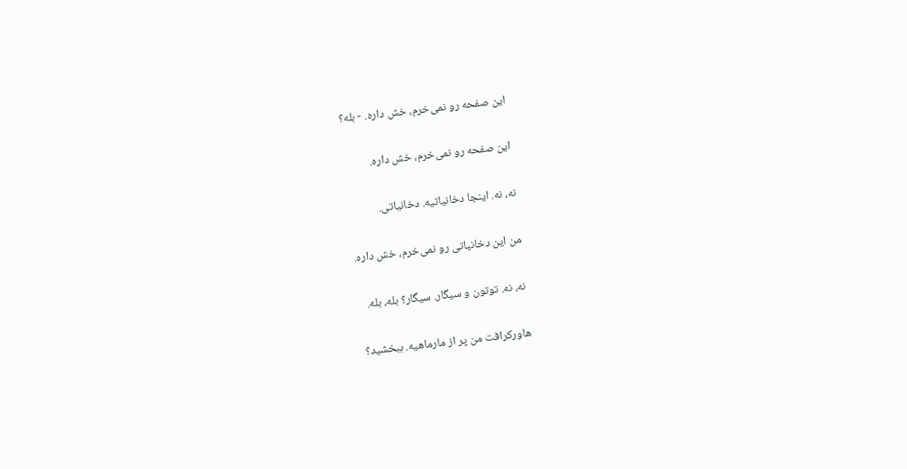این صفحه رو نمی‌خرم، خش داره. - بله؟

این صفحه رو نمی‌خرم، خش داره.

نه، نه. اینجا دخانیاتیه. دخانیاتی.

من این دخانیاتی رو نمی‌خرم، خش داره.

نه، نه. توتون و سیگار. سیگار؟ بله، بله.

هاورکرافت من پر از مارماهیه. ببخشید؟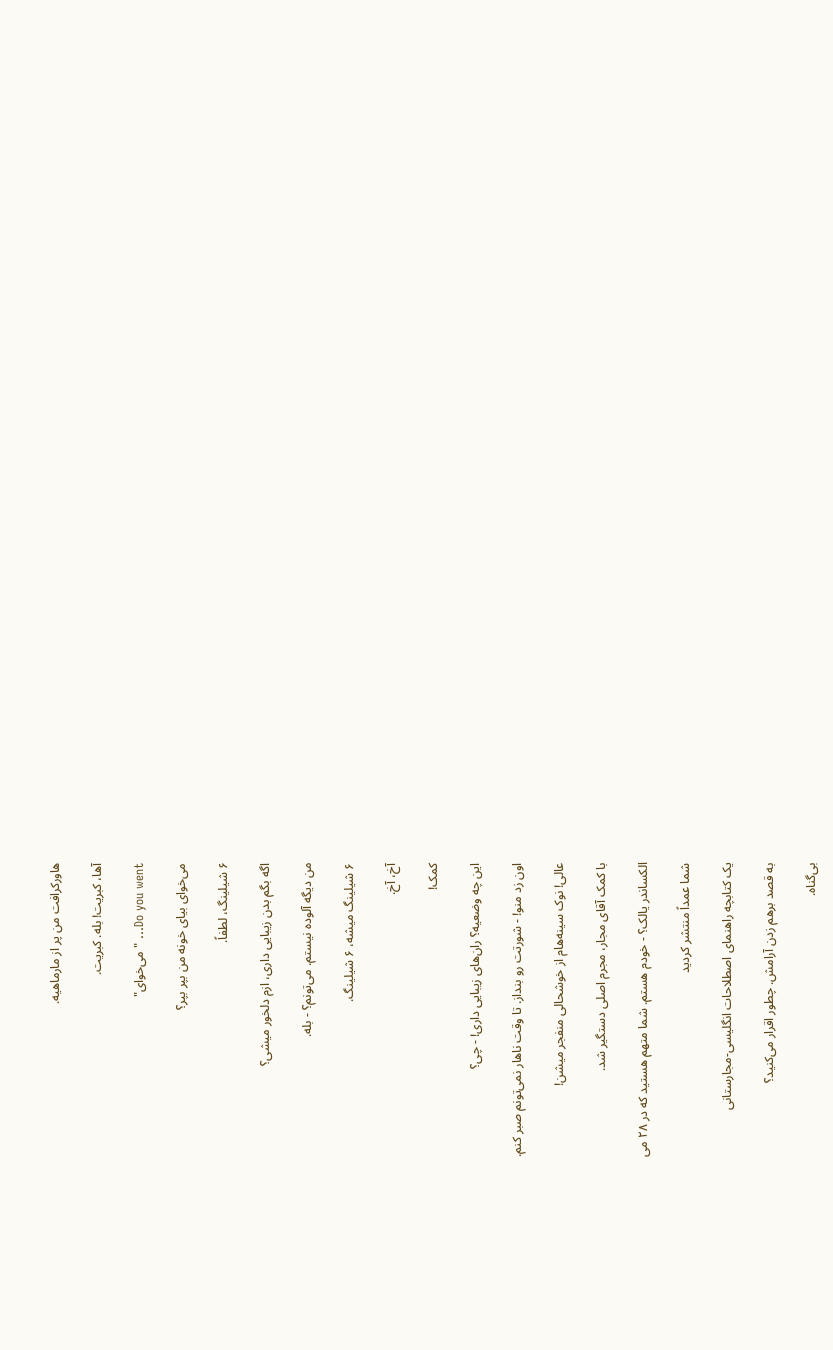هاورکرافت من پر از مارماهیه.

آها، کبریت! بله. کبریت.

Do you went... "می‌خوای"

می‌خوای بیای خونه من بپر بپر؟

۶ شیلینگ، لطفاً.

اگه بگم بدن زیبایی داری، ازم دلخور میشی؟

من دیگه آلوده نیستم. می‌تونم؟ - بله.

۶ شیلینگ میشه، ۶ شیلینگ.

آخ، آخ.

کمک!

این چه وضعیه؟ ران‌های زیبایی داری! - چی؟

اون زد منو! - شورتت رو بنداز. تا وقت ناهار نمی‌تونم صبر کنم.

عالی! نوک سینه‌هام از خوشحالی منفجر میشن!

با کمک آقای مجار، مجرم اصلی دستگیر شد.

الکساندر یالک؟ - خودم هستم. شما متهم هستید که در ۲۸ می

شما عمداً منتشر کردید

یک کتابچه راهنمای اصطلاحات انگلیسی-مجارستانی

به قصد برهم زدن آرامش. چطور اقرار می‌کنید؟

بی‌گناه.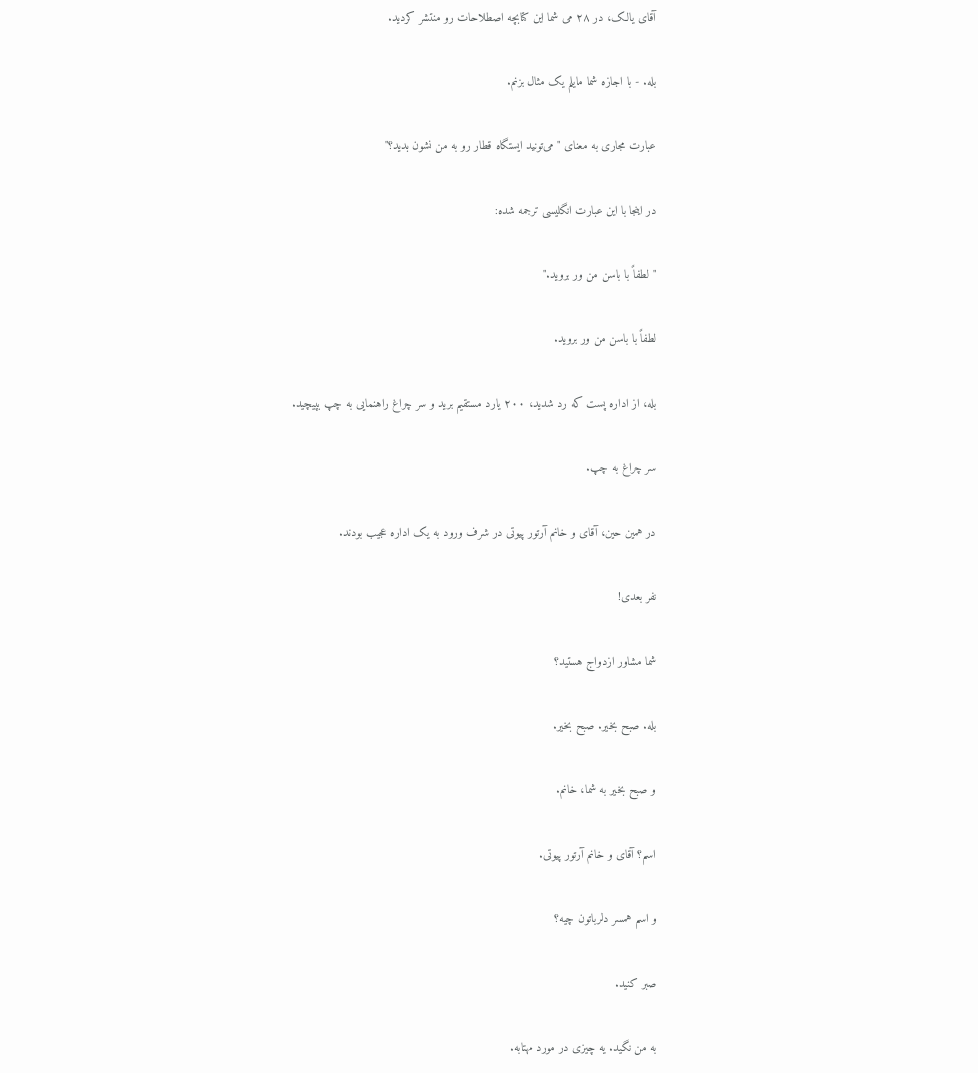آقای یالک، در ۲۸ می شما این کتابچه اصطلاحات رو منتشر کردید.

بله. - با اجازه شما مایلم یک مثال بزنم.

عبارت مجاری به معنای "می‌تونید ایستگاه قطار رو به من نشون بدید؟"

در اینجا با این عبارت انگلیسی ترجمه شده:

"لطفاً با باسن من ور بروید."

لطفاً با باسن من ور بروید.

بله، از اداره پست که رد شدید، ۲۰۰ یارد مستقیم برید و سر چراغ راهنمایی به چپ بپیچید.

سر چراغ به چپ.

در همین حین، آقای و خانم آرتور پیوتی در شرف ورود به یک اداره عجیب بودند.

نفر بعدی!

شما مشاور ازدواج هستید؟

بله. صبح بخیر. صبح بخیر.

و صبح بخیر به شما، خانم.

اسم؟ آقای و خانم آرتور پیوتی.

و اسم همسر دلرباتون چیه؟

صبر کنید.

به من نگید. یه چیزی در مورد مهتابه.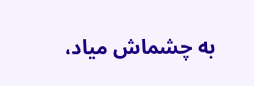به چشماش میاد،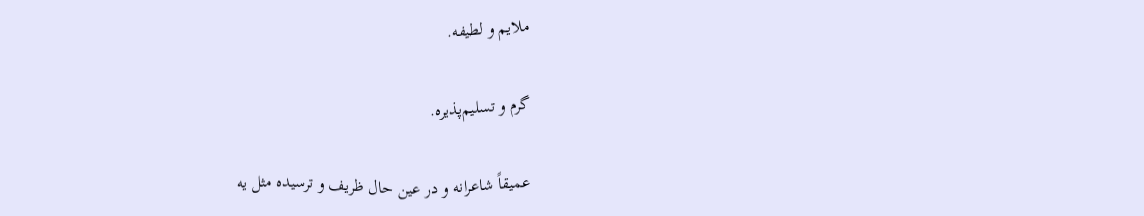ملایم و لطیفه.

گرم و تسلیم‌پذیره.

عمیقاً شاعرانه و در عین حال ظریف و ترسیده مثل یه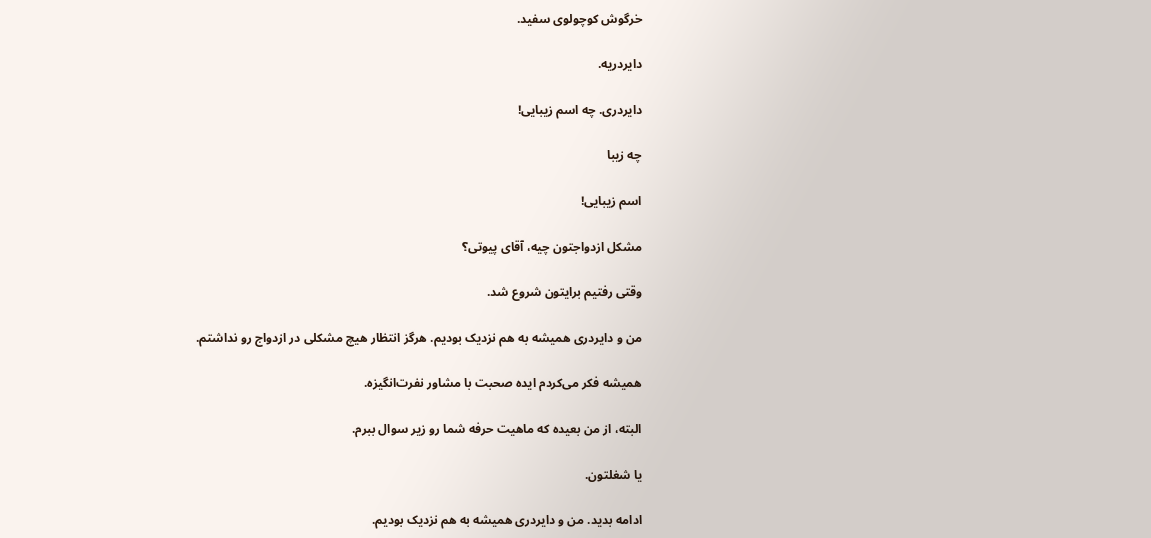خرگوش کوچولوی سفید.

دایردریه.

دایردری. چه اسم زیبایی!

چه زیبا

اسم زیبایی!

مشکل ازدواجتون چیه، آقای پیوتی؟

وقتی رفتیم برایتون شروع شد.

من و دایردری همیشه به هم نزدیک بودیم. هرگز انتظار هیچ مشکلی در ازدواج رو نداشتم.

همیشه فکر می‌کردم ایده صحبت با مشاور نفرت‌انگیزه.

البته، از من بعیده که ماهیت حرفه شما رو زیر سوال ببرم.

یا شغلتون.

ادامه بدید. من و دایردری همیشه به هم نزدیک بودیم.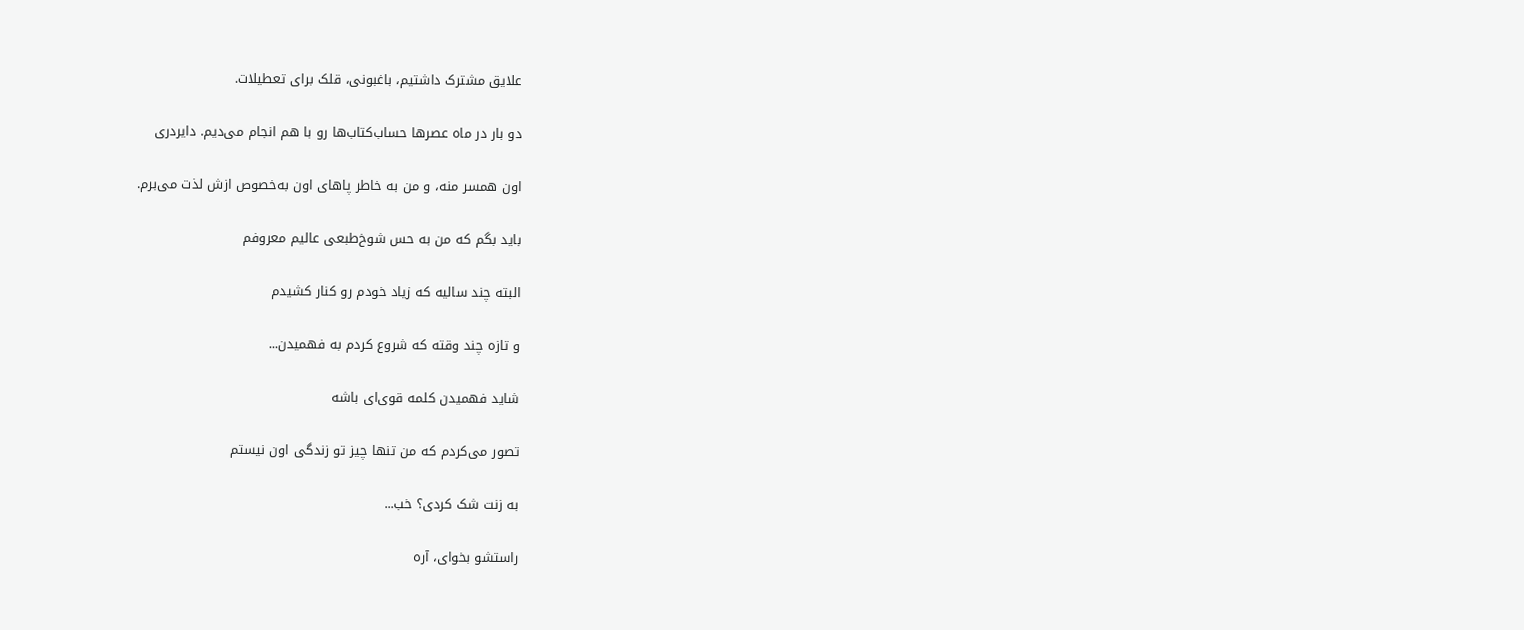علایق مشترک داشتیم، باغبونی، قلک برای تعطیلات.

دو بار در ماه عصرها حساب‌کتاب‌ها رو با هم انجام می‌دیم. دایردری

اون همسر منه، و من به خاطر پاهای اون به‌خصوص ازش لذت می‌برم.

باید بگم که من به حس شوخ‌طبعی عالیم معروفم

البته چند سالیه که زیاد خودم رو کنار کشیدم

و تازه چند وقته که شروع کردم به فهمیدن...

شاید فهمیدن کلمه قوی‌ای باشه

تصور می‌کردم که من تنها چیز تو زندگی اون نیستم

به زنت شک کردی؟ خب...

راستشو بخوای، آره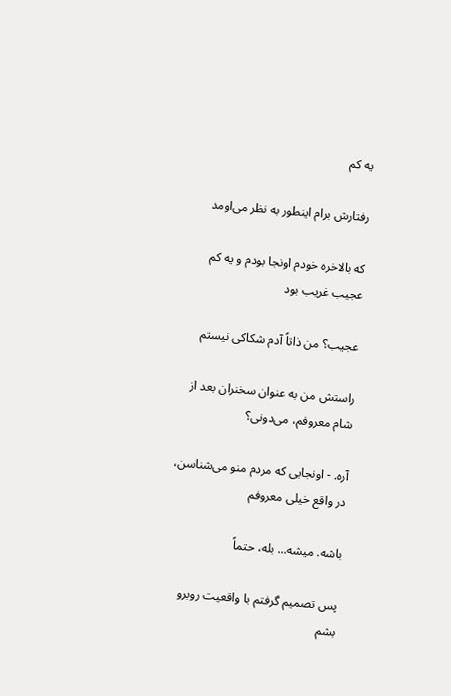یه کم

رفتارش برام اینطور به نظر می‌اومد

که بالاخره خودم اونجا بودم و یه کم عجیب غریب بود

عجیب؟ من ذاتاً آدم شکاکی نیستم

راستش من به عنوان سخنران بعد از شام معروفم، می‌دونی؟

آره. - اونجایی که مردم منو می‌شناسن، در واقع خیلی معروفم

باشه. میشه... بله، حتماً

پس تصمیم گرفتم با واقعیت روبرو بشم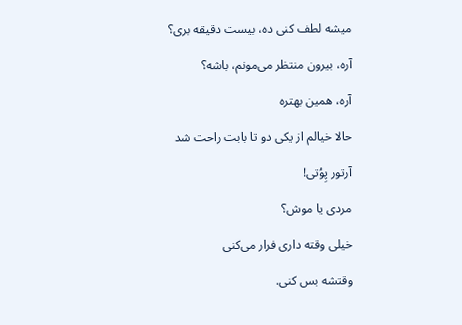میشه لطف کنی ده، بیست دقیقه بری؟

آره، بیرون منتظر می‌مونم، باشه؟

آره، همین بهتره

حالا خیالم از یکی دو تا بابت راحت شد

آرتور پِوُتی!

مردی یا موش؟

خیلی وقته داری فرار می‌کنی

وقتشه بس کنی.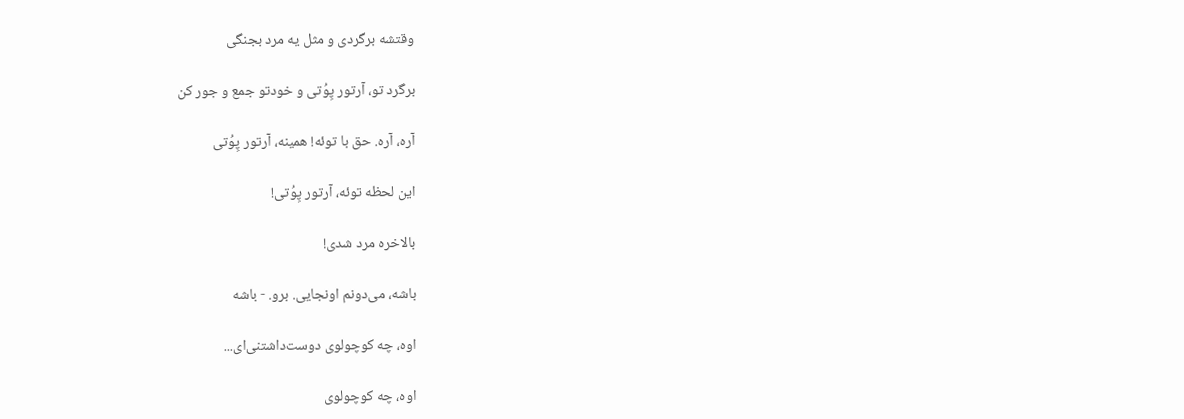وقتشه برگردی و مثل یه مرد بجنگی

برگرد تو، آرتور پِوُتی و خودتو جمع و جور کن

آره، آره. حق با توئه! همینه، آرتور پِوُتی

این لحظه توئه، آرتور پِوُتی!

بالاخره مرد شدی!

باشه، می‌دونم اونجایی. برو. - باشه

اوه، چه کوچولوی دوست‌داشتنی‌ای...

اوه، چه کوچولوی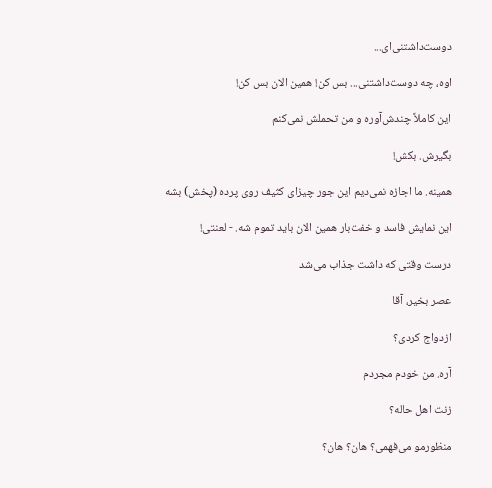دوست‌داشتنی‌ای...

اوه، چه دوست‌داشتنی... بس کن! همین الان بس کن!

این کاملاً چندش‌آوره و من تحملش نمی‌کنم

بگیرش. بکش!

همینه. ما اجازه نمی‌دیم این جور چیزای کثیف روی پرده (پخش) بشه

این نمایش فاسد و خفت‌بار همین الان باید تموم شه. - لعنتی!

درست وقتی که داشت جذاب می‌شد

عصر بخیر، آقا

ازدواج کردی؟

آره. من خودم مجردم

زنت اهل حاله؟

منظورمو می‌فهمی؟ هان؟ هان؟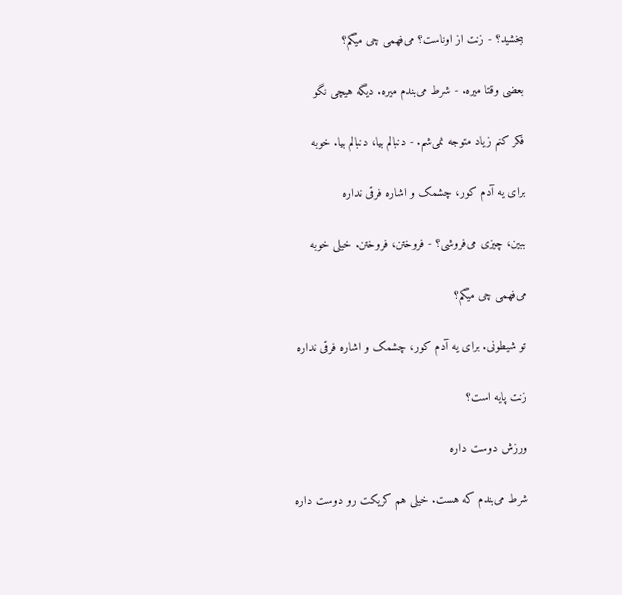ببخشید؟ - زنت از اوناست؟ می‌فهمی چی میگم؟

بعضی وقتا میره. - شرط می‌بندم میره. دیگه هیچی نگو

فکر کنم زیاد متوجه نمی‌شم. - دنبالم بیا، دنبالم بیا. خوبه

برای یه آدم کور، چشمک و اشاره فرقی نداره

ببین، چیزی می‌فروشی؟ - فروختن، فروختن. خیلی خوبه

می‌فهمی چی میگم؟

تو شیطونی. برای یه آدم کور، چشمک و اشاره فرقی نداره

زنت پایه است؟

ورزش دوست داره

شرط می‌بندم که هست. خیلی هم کریکت رو دوست داره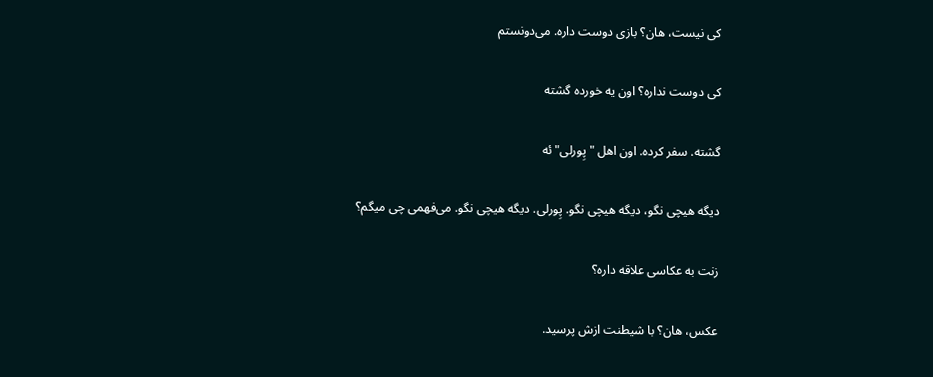کی نیست، هان؟ بازی دوست داره. می‌دونستم

کی دوست نداره؟ اون یه خورده گشته

گشته. سفر کرده. اون اهل "پِورلی"ئه

دیگه هیچی نگو، دیگه هیچی نگو. پِورلی. دیگه هیچی نگو. می‌فهمی چی میگم؟

زنت به عکاسی علاقه داره؟

عکس، هان؟ با شیطنت ازش پرسید.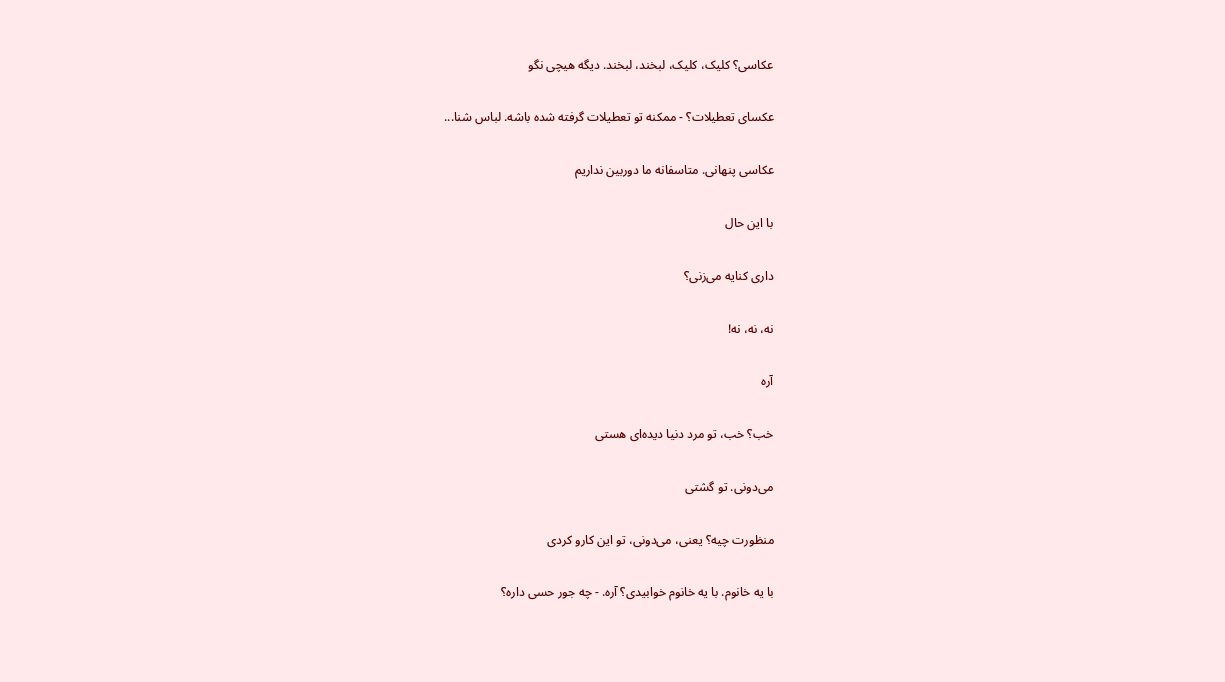عکاسی؟ کلیک، کلیک، لبخند، لبخند. دیگه هیچی نگو

عکسای تعطیلات؟ - ممکنه تو تعطیلات گرفته شده باشه. لباس شنا...

عکاسی پنهانی. متاسفانه ما دوربین نداریم

با این حال

داری کنایه می‌زنی؟

نه، نه، نه!

آره

خب؟ خب، تو مرد دنیا دیده‌ای هستی

می‌دونی. تو گشتی

منظورت چیه؟ یعنی، می‌دونی، تو این کارو کردی

با یه خانوم. با یه خانوم خوابیدی؟ آره. - چه جور حسی داره؟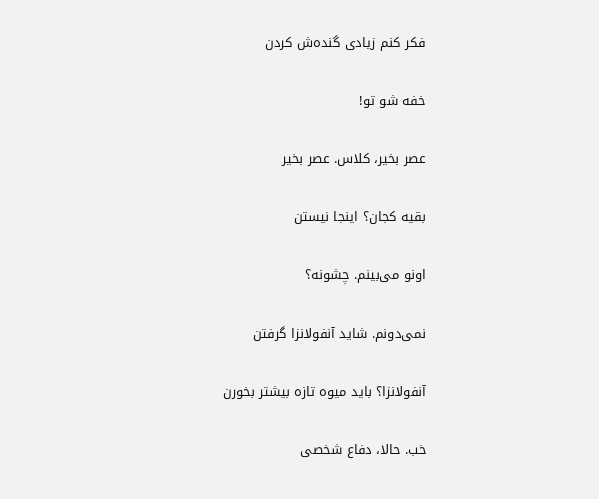فکر کنم زیادی گنده‌ش کردن

خفه شو تو!

عصر بخیر، کلاس. عصر بخیر

بقیه کجان؟ اینجا نیستن

اونو می‌بینم. چشونه؟

نمی‌دونم. شاید آنفولانزا گرفتن

آنفولانزا؟ باید میوه تازه بیشتر بخورن

خب. حالا، دفاع شخصی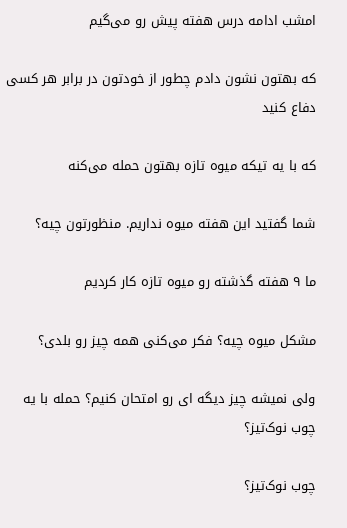امشب ادامه درس هفته پیش رو می‌گیم

که بهتون نشون دادم چطور از خودتون در برابر هر کسی دفاع کنید

که با یه تیکه میوه تازه بهتون حمله می‌کنه

شما گفتید این هفته میوه نداریم. منظورتون چیه؟

ما ۹ هفته گذشته رو میوه تازه کار کردیم

مشکل میوه چیه؟ فکر می‌کنی همه چیز رو بلدی؟

ولی نمیشه چیز دیگه ای رو امتحان کنیم؟ حمله با یه چوب نوک‌تیز؟

چوب نوک‌تیز؟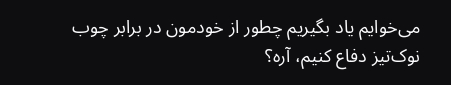می‌خوایم یاد بگیریم چطور از خودمون در برابر چوب نوک‌تیز دفاع کنیم، آره؟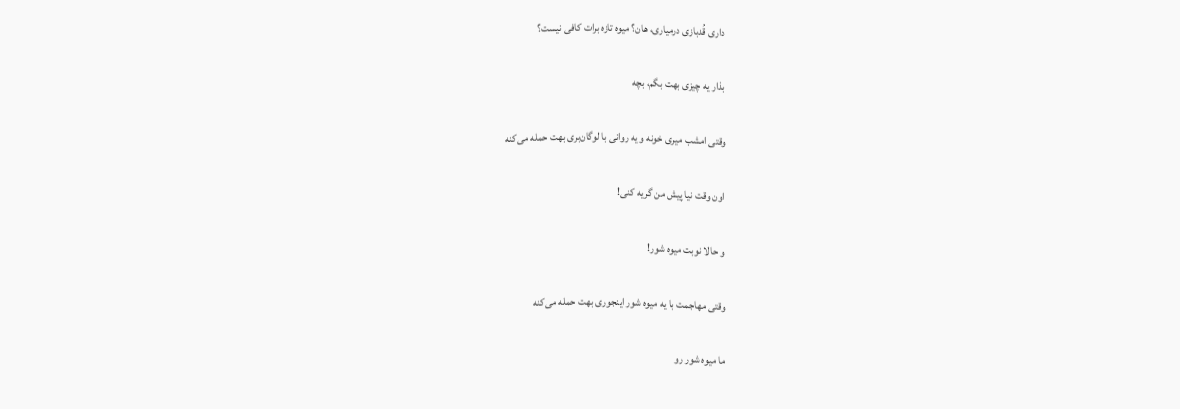داری قُدبازی درمیاری، هان؟ میوه تازه برات کافی نیست؟

بذار یه چیزی بهت بگم، بچه

وقتی امشب میری خونه و یه روانی با لوگان‌بری بهت حمله می‌کنه

اون وقت نیا پیش من گریه کنی!

و حالا نوبت میوه شور!

وقتی مهاجمت با یه میوه شور اینجوری بهت حمله می‌کنه

ما میوه شور رو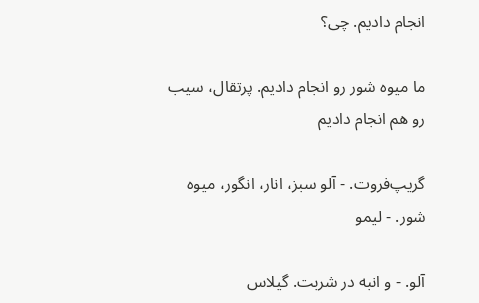انجام دادیم. چی؟

ما میوه شور رو انجام دادیم. پرتقال، سیب رو هم انجام دادیم

گریپ‌فروت. - آلو سبز، انار، انگور، میوه شور. - لیمو

آلو. - و انبه در شربت. گیلاس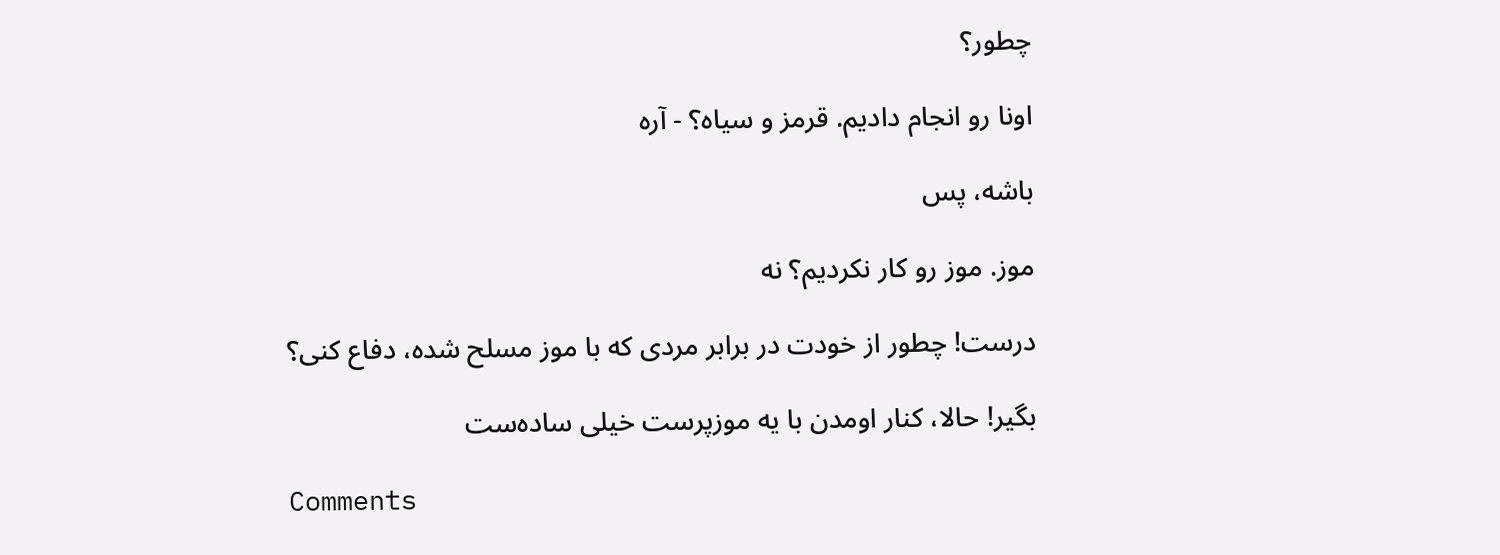چطور؟

اونا رو انجام دادیم. قرمز و سیاه؟ - آره

باشه، پس

موز. موز رو کار نکردیم؟ نه

درست! چطور از خودت در برابر مردی که با موز مسلح شده، دفاع کنی؟

بگیر! حالا، کنار اومدن با یه موزپرست خیلی ساده‌ست

Comments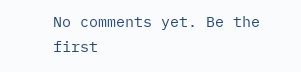No comments yet. Be the first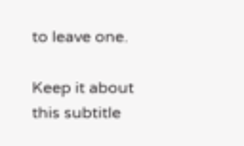to leave one.

Keep it about this subtitle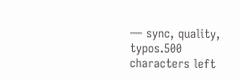— sync, quality, typos.500 characters left